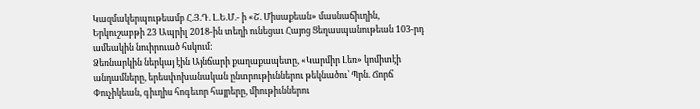Կազմակերպութեամբ Հ.Յ.Դ. Լ.Ե.Մ.- ի «Շ. Միսաքեան» մասնաճիւղին, Երկուշաբթի 23 Ապրիլ 2018-ին տեղի ունեցաւ Հայոց Ցեղասպանութեան 103-րդ ամեակին նուիրուած հսկում:
Ձեռնարկին ներկայ էին Այնճարի քաղաքապետը, «Կարմիր Լեռ» կոմիտէի անդամները, երեսփոխանական ընտրութիւններու թեկնածու՝ Պրն. Ճորճ Փուչիկեան, գիւղիս հոգեւոր հայրերը, միութիւններու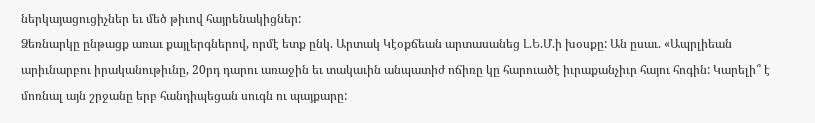ներկայացուցիչներ եւ մեծ թիւով հայրենակիցներ:
Ձեռնարկը ընթացք առաւ քայլերգներով, որմէ ետք ընկ. Արտակ Կէօքճեան արտասանեց Լ.Ե.Մ.ի խօսքը: Ան ըսաւ. «Ապրլիեան արիւնարբու իրականութիւնը, 20րդ դարու առաջին եւ տակաւին անպատիժ ոճիռը կը հարուածէ իւրաքանչիւր հայու հոգին: Կարելի՞ է մոռնալ այն շրջանը երբ հանդիպեցան սուգն ու պայքարը: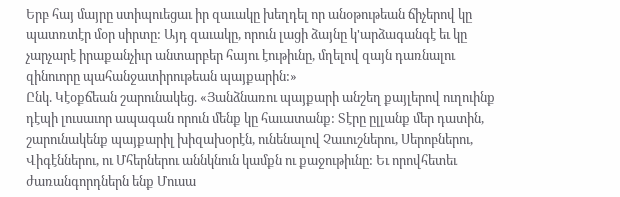Երբ հայ մայրը ստիպուեցաւ իր զաւակը խեղդել որ անօթութեան ճիչերով կը պատռտէր մօր սիրտը: Այդ զաւակը, որուն լացի ձայնը կ'արձագանգէ եւ կը չարչարէ իրաքանչիւր անտարբեր հայու էութիւնը, մղելով զայն դառնալու զինուորը պահանջատիրութեան պայքարին:»
Ընկ. Կէօքճեան շարունակեց. «Յանձնառու պայքարի անշեղ քայլերով ուղուինք դէպի լուսաւոր ապագան որուն մենք կը հաւատանք: Տէրը ըլլանք մեր դատին, շարունակենք պայքարիլ խիզախօրէն, ունենալով Չաւուշներու, Սերոբներու, Վիգէններու, ու Մհերներու աննկնուն կամքն ու քաջութիւնը: Եւ որովհետեւ ժառանգորդներն ենք Մուսա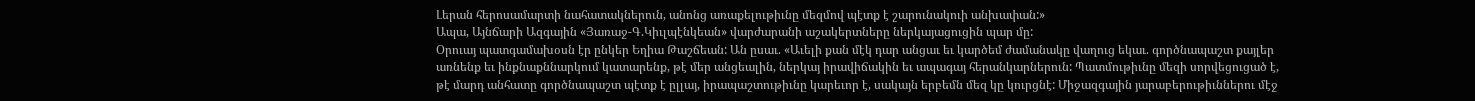Լերան հերոսամարտի նահատակներուն, անոնց առաքելութիւնը մեզմով պէտք է շարունակուի անխափան:»
Ապա, Այնճարի Ազգային «Յառաջ-Գ.Կիւլպէնկեան» վարժարանի աշակերտները ներկայացուցին պար մը:
Օրուայ պատգամախօսն էր ընկեր Եղիա Թաշճեան: Ան ըսաւ. «Աւելի քան մէկ դար անցաւ եւ կարծեմ ժամանակը վաղուց եկաւ. գործնապաշտ քայլեր առնենք եւ ինքնաքննարկում կատարենք, թէ մեր անցեալին, ներկայ իրավիճակին եւ ապագայ հերանկարներուն: Պատմութիւնը մեզի սորվեցուցած է, թէ մարդ անհատը գործնապաշտ պէտք է ըլլայ, իրապաշտութիւնը կարեւոր է, սակայն երբեմն մեզ կը կուրցնէ: Միջազգային յարաբերութիւններու մէջ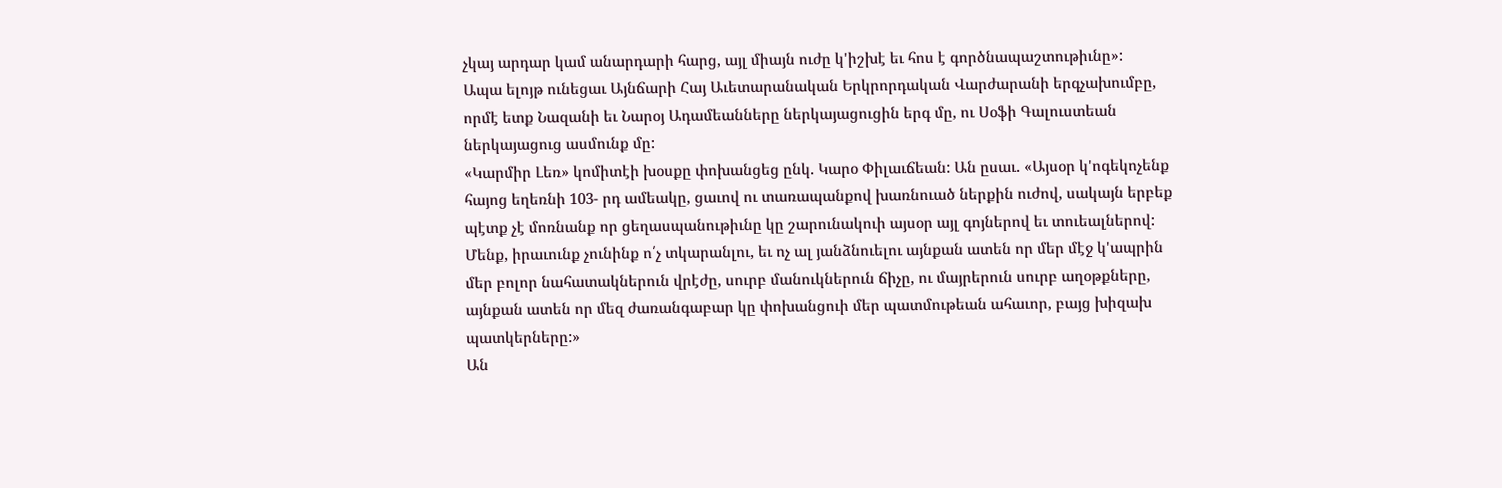չկայ արդար կամ անարդարի հարց, այլ միայն ուժը կ'իշխէ եւ հոս է գործնապաշտութիւնը»:
Ապա ելոյթ ունեցաւ Այնճարի Հայ Աւետարանական Երկրորդական Վարժարանի երգչախումբը, որմէ ետք Նազանի եւ Նարօյ Ադամեանները ներկայացուցին երգ մը, ու Սօֆի Գալուստեան ներկայացուց ասմունք մը:
«Կարմիր Լեռ» կոմիտէի խօսքը փոխանցեց ընկ. Կարօ Փիլաւճեան: Ան ըսաւ. «Այսօր կ'ոգեկոչենք հայոց եղեռնի 103- րդ ամեակը, ցաւով ու տառապանքով խառնուած ներքին ուժով, սակայն երբեք պէտք չէ մոռնանք որ ցեղասպանութիւնը կը շարունակուի այսօր այլ գոյներով եւ տուեալներով: Մենք, իրաւունք չունինք ո՛չ տկարանլու, եւ ոչ ալ յանձնուելու այնքան ատեն որ մեր մէջ կ'ապրին մեր բոլոր նահատակներուն վրէժը, սուրբ մանուկներուն ճիչը, ու մայրերուն սուրբ աղօթքները, այնքան ատեն որ մեզ ժառանգաբար կը փոխանցուի մեր պատմութեան ահաւոր, բայց խիզախ պատկերները:»
Ան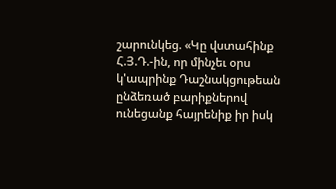շարունկեց. «Կը վստահինք Հ.Յ.Դ.-ին, որ մինչեւ օրս կ'ապրինք Դաշնակցութեան ընձեռած բարիքներով ունեցանք հայրենիք իր իսկ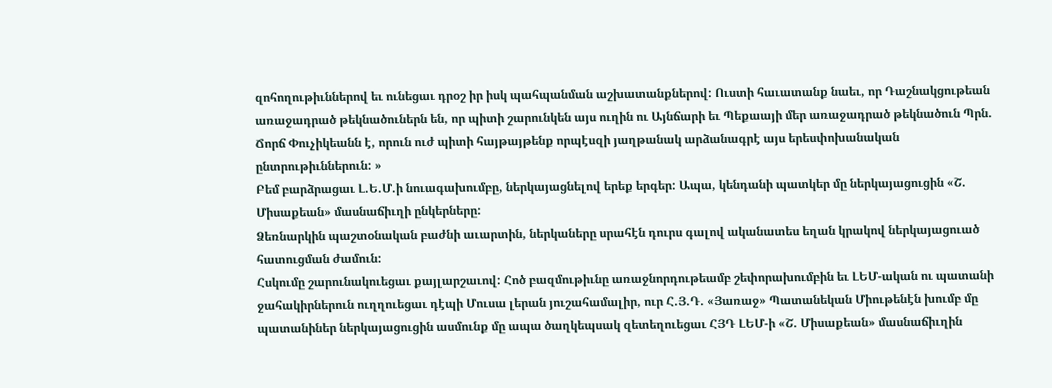զոհողութիւններով եւ ունեցաւ դրօշ իր իսկ պահպանման աշխատանքներով: Ուստի հաւատանք նաեւ, որ Դաշնակցութեան առաջադրած թեկնածուներն են, որ պիտի շարունկեն այս ուղին ու Այնճարի եւ Պեքաայի մեր առաջադրած թեկնածուն Պրն. Ճորճ Փուչիկեանն է, որուն ուժ պիտի հայթայթենք որպէսզի յաղթանակ արձանագրէ այս երեսփոխանական ընտրութիւններուն: »
Բեմ բարձրացաւ Լ.Ե.Մ.ի նուագախումբը, ներկայացնելով երեք երգեր: Ապա, կենդանի պատկեր մը ներկայացուցին «Շ. Միսաքեան» մասնաճիւղի ընկերները:
Ձեռնարկին պաշտօնական բաժնի աւարտին, ներկաները սրահէն դուրս գալով ականատես եղան կրակով ներկայացուած հատուցման ժամուն:
Հսկումը շարունակուեցաւ քայլարշաւով: Հոծ բազմութիւնը առաջնորդութեամբ շեփորախումբին եւ ԼԵՄ-ական ու պատանի ջահակիրներուն ուղղուեցաւ դէպի Մուսա լերան յուշահամալիր, ուր Հ.Յ.Դ. «Յառաջ» Պատանեկան Միութենէն խումբ մը պատանիներ ներկայացուցին ասմունք մը ապա ծաղկեպսակ զետեղուեցաւ ՀՅԴ ԼԵՄ-ի «Շ. Միսաքեան» մասնաճիւղին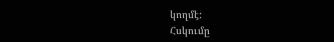կողմէ:
Հսկումը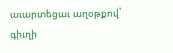աւարտեցաւ աղօթքով` գիւղի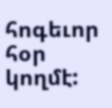հոգեւոր հօր կողմէ: